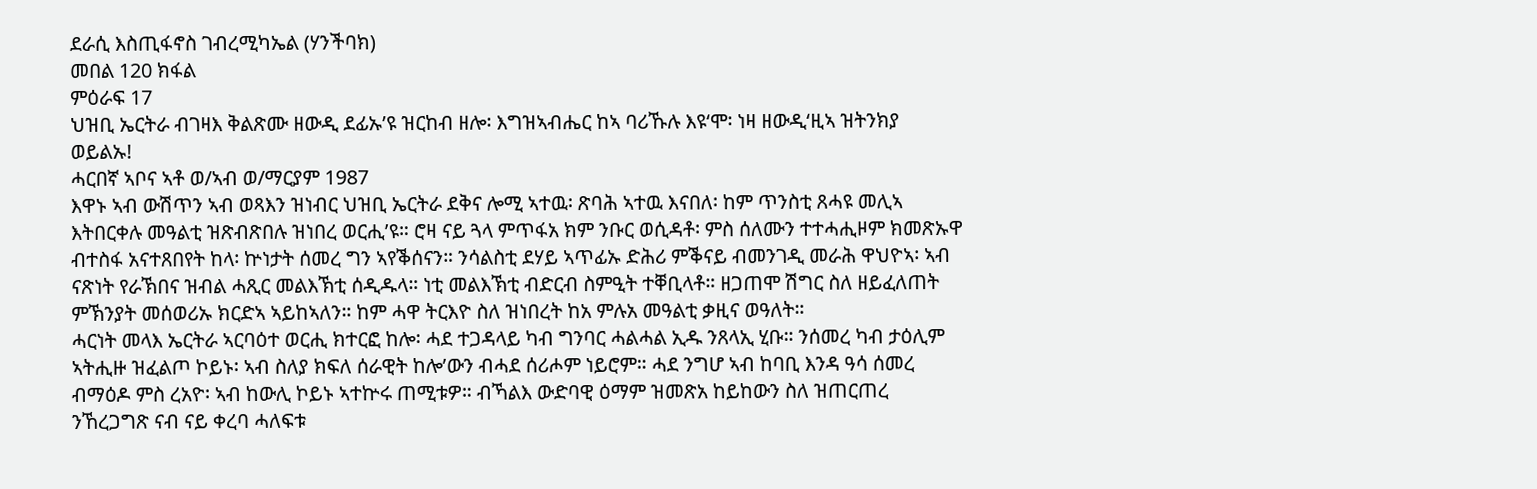ደራሲ እስጢፋኖስ ገብረሚካኤል (ሃንችባክ)
መበል 120 ክፋል
ምዕራፍ 17
ህዝቢ ኤርትራ ብገዛእ ቅልጽሙ ዘውዲ ደፊኡ’ዩ ዝርከብ ዘሎ፡ እግዝኣብሔር ከኣ ባሪኹሉ እዩ‘ሞ፡ ነዛ ዘውዲ‘ዚኣ ዝትንክያ ወይልኡ!
ሓርበኛ ኣቦና ኣቶ ወ/ኣብ ወ/ማርያም 1987
እዋኑ ኣብ ውሽጥን ኣብ ወጻእን ዝነብር ህዝቢ ኤርትራ ደቅና ሎሚ ኣተዉ፡ ጽባሕ ኣተዉ እናበለ፡ ከም ጥንስቲ ጸሓዩ መሊኣ እትበርቀሉ መዓልቲ ዝጽብጽበሉ ዝነበረ ወርሒ’ዩ። ሮዛ ናይ ጓላ ምጥፋአ ክም ንቡር ወሲዳቶ፡ ምስ ሰለሙን ተተሓሒዞም ክመጽኡዋ ብተስፋ አናተጸበየት ከላ፡ ኵነታት ሰመረ ግን ኣየቕሰናን። ንሳልስቲ ደሃይ ኣጥፊኡ ድሕሪ ምቕናይ ብመንገዲ መራሕ ዋህዮኣ፡ ኣብ ናጽነት የራኽበና ዝብል ሓጺር መልእኽቲ ሰዲዱላ። ነቲ መልእኽቲ ብድርብ ስምዒት ተቐቢላቶ። ዘጋጠሞ ሽግር ስለ ዘይፈለጠት ምኽንያት መሰወሪኡ ክርድኣ ኣይከኣለን። ከም ሓዋ ትርእዮ ስለ ዝነበረት ከአ ምሉአ መዓልቲ ቃዚና ወዓለት።
ሓርነት መላእ ኤርትራ ኣርባዕተ ወርሒ ክተርፎ ከሎ፡ ሓደ ተጋዳላይ ካብ ግንባር ሓልሓል ኢዱ ንጸላኢ ሂቡ። ንሰመረ ካብ ታዕሊም ኣትሒዙ ዝፈልጦ ኮይኑ፡ ኣብ ስለያ ክፍለ ሰራዊት ከሎ’ውን ብሓደ ሰሪሖም ነይሮም። ሓደ ንግሆ ኣብ ከባቢ እንዳ ዓሳ ሰመረ ብማዕዶ ምስ ረአዮ፡ ኣብ ከውሊ ኮይኑ ኣተኵሩ ጠሚቱዎ። ብኻልእ ውድባዊ ዕማም ዝመጽአ ከይከውን ስለ ዝጠርጠረ ንኸረጋግጽ ናብ ናይ ቀረባ ሓለፍቱ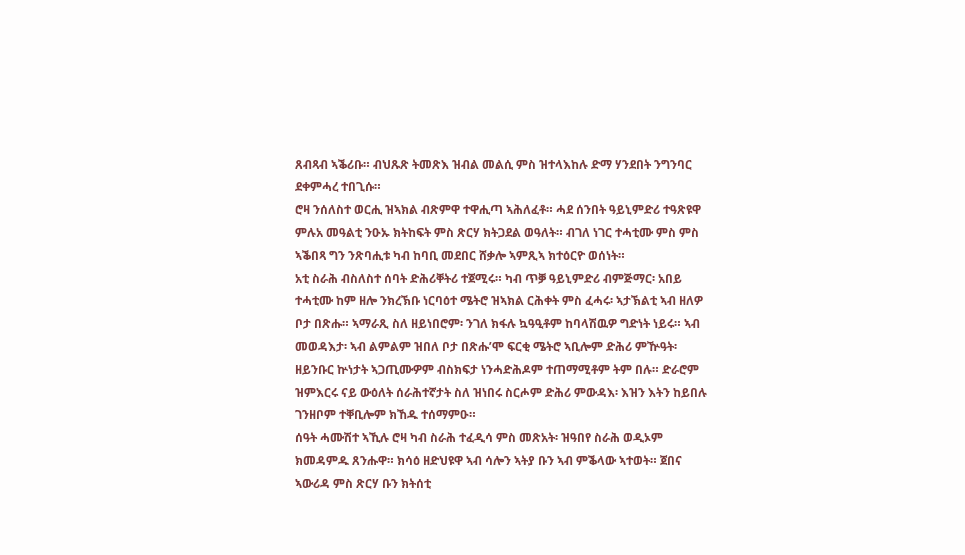ጸብጻብ ኣቕሪቡ። ብህጹጽ ትመጽእ ዝብል መልሲ ምስ ዝተላእከሉ ድማ ሃንደበት ንግንባር ደቀምሓረ ተበጊሱ።
ሮዛ ንሰለስተ ወርሒ ዝኣክል ብጽምዋ ተዋሒጣ ኣሕለፈቶ። ሓደ ሰንበት ዓይኒምድሪ ተዓጽዩዋ ምሉአ መዓልቲ ንዑኡ ክትከፍት ምስ ጽርሃ ክትጋደል ወዓለት። ብገለ ነገር ተሓቲሙ ምስ ምስ ኣቕበጻ ግን ንጽባሒቱ ካብ ከባቢ መደበር ሸቃሎ ኣምጺኣ ክተዕርዮ ወሰነት።
አቲ ስራሕ ብስለስተ ሰባት ድሕሪቐትሪ ተጀሚሩ። ካብ ጥቓ ዓይኒምድሪ ብምጅማር፡ አበይ ተሓቲሙ ከም ዘሎ ንክረኽቡ ነርባዕተ ሜትሮ ዝኣክል ርሕቀት ምስ ፈሓሩ፡ ኣታኽልቲ ኣብ ዘለዎ ቦታ በጽሑ። ኣማራጺ ስለ ዘይነበሮም፡ ንገለ ክፋሉ ኳዓዒቶም ከባላሽዉዎ ግድነት ነይሩ። ኣብ መወዳእታ፡ ኣብ ልምልም ዝበለ ቦታ በጽሑ’ሞ ፍርቂ ሜትሮ ኣቢሎም ድሕሪ ምዅዓት፡ ዘይንቡር ኵነታት ኣጋጢሙዎም ብስክፍታ ነንሓድሕዶም ተጠማሚቶም ትም በሉ። ድራሮም ዝምእርሩ ናይ ውዕለት ሰራሕተኛታት ስለ ዝነበሩ ስርሖም ድሕሪ ምውዳእ፡ እዝን እትን ከይበሉ ገንዘቦም ተቐቢሎም ክኸዱ ተሰማምዑ።
ሰዓት ሓሙሽተ ኣኺሉ ሮዛ ካብ ስራሕ ተፈዲሳ ምስ መጽአት፡ ዝዓበየ ስራሕ ወዲኦም ክመዳምዱ ጸንሑዋ። ክሳዕ ዘድህዩዋ ኣብ ሳሎን ኣትያ ቡን ኣብ ምቕላው ኣተወት። ጀበና ኣውሪዳ ምስ ጽርሃ ቡን ክትሰቲ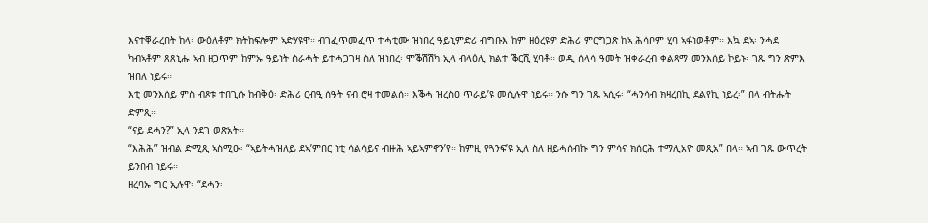እናተቐራረበት ከላ፡ ውዕለቶም ክትከፍሎም ኣድሃዩዋ። ብገፈጥመፈጥ ተሓቲሙ ዝነበረ ዓይኒምድሪ ብግቡእ ከም ዘዕረዩዎ ድሕሪ ምርግጋጽ ከኣ ሕሳቦም ሂባ ኣፋነወቶም። እኳ ደኣ፡ ንሓደ ካብኣቶም ጸጸኒሑ ኣብ ዘጋጥም ከምኡ ዓይነት ስራሓት ይተሓጋገዛ ስለ ዝነበረ፡ ሞቕሽሽካ ኢላ ብላዕሊ ክልተ ቕርሺ ሂባቶ። ወዲ ሰላሳ ዓመት ዝቀራረብ ቀልጻማ መንእሰይ ኮይኑ፡ ገጹ ግን ጽምእ ዝበለ ነይሩ።
እቲ መንእሰይ ምስ ብጾቱ ተበጊሱ ከብቅዕ፡ ድሕሪ ርብዒ ሰዓት ናብ ሮዛ ተመልሰ። እቕሓ ዝረስዐ ጥራይ’ዩ መሲሉዋ ነይሩ። ንሱ ግን ገጹ ኣሲሩ፡ “ሓንሳብ ክዛረበኪ ደልየኪ ነይረ፡” በላ ብትሑት ድምጺ።
“ናይ ደሓን?” ኢላ ንደገ ወጽአት።
“እሕሕ” ዝብል ድሚጺ ኣስሚዑ፡ “ኣይትሓዝለይ ደኣ’ምበር ነቲ ሳልሳይና ብዙሕ ኣይኣምኖን’የ። ከምዚ የጓንፍ’ዩ ኢለ ስለ ዘይሓሰብኩ ግን ምሳና ክሰርሕ ተማሊአዮ መጺአ” በላ። ኣብ ገጹ ውጥረት ይንበብ ነይሩ።
ዘረባኡ ግር ኢሉዋ፡ “ደሓን፡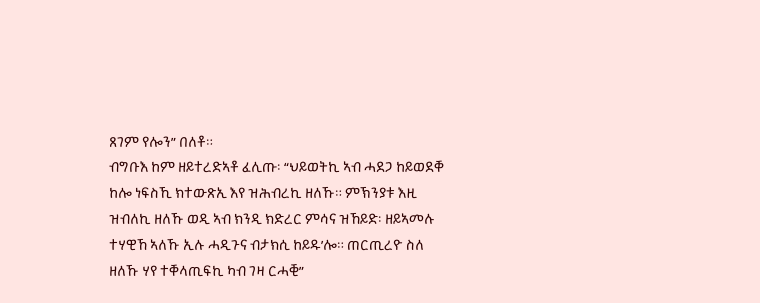ጸገም የሎን” በለቶ።
ብግቡእ ከም ዘይተረድኣቶ ፈሊጡ፡ “ህይወትኪ ኣብ ሓደጋ ከይወደቐ ከሎ ነፍስኺ ክተውጽኢ እየ ዝሕብረኪ ዘለኹ። ምኽንያቱ እዚ ዝብለኪ ዘለኹ ወዲ ኣብ ክንዲ ክድረር ምሳና ዝኸይድ፡ ዘይኣመሉ ተሃዊኸ ኣለኹ ኢሉ ሓዲጉና ብታክሲ ከይዱ’ሎ። ጠርጢረዮ ስለ ዘለኹ ሃየ ተቐላጢፍኪ ካብ ገዛ ርሓቒ”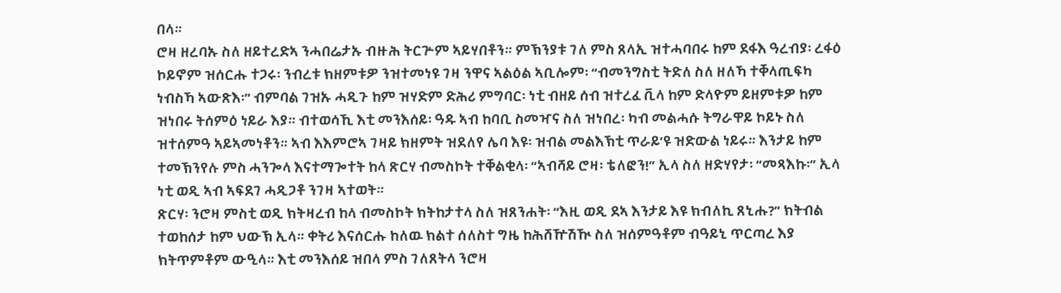በላ።
ሮዛ ዘረባኡ ስለ ዘይተረድኣ ንሓበሬታኡ ብዙሕ ትርጕም ኣይሃበቶን። ምኽንያቱ ገለ ምስ ጸላኢ ዝተሓባበሩ ከም ደፋእ ዓረብያ፡ ረፋዕ ኮይኖም ዝሰርሑ ተጋሩ፡ ንብረቱ ክዘምቱዎ ንዝተመነዩ ገዛ ንዋና ኣልዕል ኣቢሎም፡ “ብመንግስቲ ትድለ ስለ ዘለኻ ተቐላጢፍካ ነብስኻ ኣውጽእ፡” ብምባል ገዝኡ ሓዲጉ ከም ዝሃድም ድሕሪ ምግባር፡ ነቲ ብዘይ ሰብ ዝተረፈ ቪላ ከም ድላዮም ይዘምቱዎ ከም ዝነበሩ ትሰምዕ ነይራ እያ። ብተወሳኺ እቲ መንእሰይ፡ ዓዱ ኣብ ከባቢ ስመዣና ስለ ዝነበረ፡ ካብ መልሓሱ ትግራዋይ ኮይኑ ስለ ዝተሰምዓ ኣይኣመነቶን። ኣብ እእምሮኣ ገዛይ ክዘምት ዝደለየ ሌባ እዩ፡ ዝብል መልእኽቲ ጥራይ’ዩ ዝድውል ነይሩ። እንታይ ከም ተመኽንየሉ ምስ ሓንጐላ እናተማጐተት ከላ ጽርሃ ብመስኮት ተቐልቂላ፡ “ኣብሻይ ሮዛ፡ ቴለፎን!” ኢላ ስለ ዘድሃየታ፡ “መጻእኩ፡” ኢላ ነቲ ወዲ ኣብ ኣፍደገ ሓዲጋቶ ንገዛ ኣተወት።
ጽርሃ፡ ንሮዛ ምስቲ ወዲ ክትዛረብ ከላ ብመስኮት ክትከታተላ ስለ ዝጸንሐት፡ “እዚ ወዲ ደኣ እንታይ እዩ ክብለኪ ጸኒሑ?” ክትብል ተወከሰታ ከም ህውኽ ኢላ። ቀትሪ እናሰርሑ ከለዉ ክልተ ሰለስተ ግዜ ከሕሸዅሽዂ ስለ ዝሰምዓቶም ብዓይኒ ጥርጣረ እያ ክትጥምቶም ውዒላ። እቲ መንእሰይ ዝበላ ምስ ገለጸትላ ንሮዛ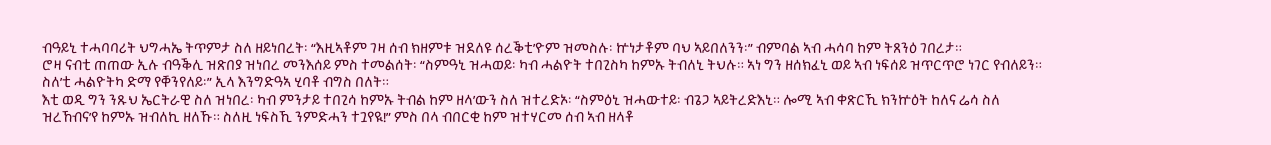ብዓይኒ ተሓባባሪት ህግሓኤ ትጥምታ ስለ ዘይነበረት፡ “እዚኣቶም ገዛ ሰብ ክዘምቱ ዝደለዩ ሰረቕቲ’ዮም ዝመስሉ፡ ኵነታቶም ባህ ኣይበለንን፡” ብምባል ኣብ ሓሳባ ከም ትጸንዕ ገበረታ።
ሮዛ ናብቲ ጠጠው ኢሉ ብዓቕሊ ዝጽበያ ዝነበረ መንእሰይ ምስ ተመልሰት፡ “ስምዓኒ ዝሓወይ፡ ካብ ሓልዮት ተበጊስካ ከምኡ ትብለኒ ትህሉ። ኣነ ግን ዘሰክፈኒ ወይ ኣብ ነፍሰይ ዝጥርጥሮ ነገር የብለይን። ስለ’ቲ ሓልዮትካ ድማ የቐንየለይ፡” ኢላ እንግድዓኣ ሂባቶ ብግስ በለት።
እቲ ወዲ ግን ንጹህ ኤርትራዊ ስለ ዝነበረ፡ ካብ ምንታይ ተበጊሳ ከምኡ ትብል ከም ዘላ’ውን ስለ ዝተረድኦ፡ “ስምዕኒ ዝሓውተይ፡ ብጌጋ ኣይትረድእኒ። ሎሚ ኣብ ቀጽርኺ ክንኵዕት ከለና ሬሳ ስለ ዝረኸብና’የ ከምኡ ዝብለኪ ዘለኹ። ስለዚ ነፍስኺ ንምድሓን ተጓየዪ!” ምስ በላ ብበርቂ ከም ዝተሃርመ ሰብ ኣብ ዘላቶ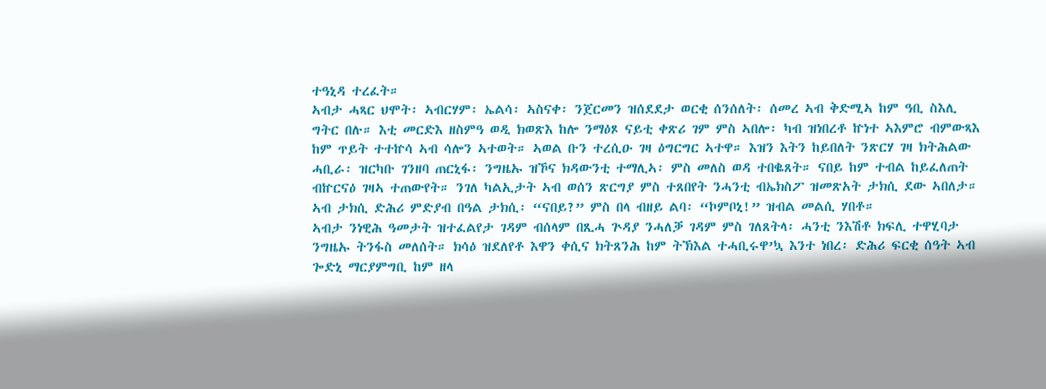ተዓኒዳ ተረፈት።
ኣብታ ሓጻር ህሞት፡ ኣብርሃም፡ ኤልሳ፡ ኣስናቀ፡ ንጀርመን ዝሰደደታ ወርቂ ሰንሰለት፡ ሰመረ ኣብ ቅድሚኣ ከም ዓቢ ስእሊ ግትር በሉ። እቲ መርድእ ዘስምዓ ወዲ ክወጽእ ከሎ ንማዕጾ ናይቲ ቀጽሪ ገም ምስ ኣበሎ፡ ካብ ዝነበረቶ ኵነተ ኣእምሮ ብምውጻእ ከም ጥይት ተተኵሳ ኣብ ሳሎን ኣተወት። ኣወል ቡን ተረሲዑ ገዛ ዕግርግር ኣተዋ። እዝን እትን ከይበለት ንጽርሃ ገዛ ክትሕልው ሓቢራ፡ ዝርካቡ ገንዘባ ጠርኒፋ፡ ንግዜኡ ዝኾና ክዳውንቲ ተማሊኣ፡ ምስ መለስ ወዳ ተበቈጸት። ናበይ ከም ተብል ከይፈለጠት ብኵርናዕ ገዛኣ ተጠውየት። ንገለ ካልኢታት ኣብ ወሰን ጽርግያ ምስ ተጸበየት ንሓንቲ ብኤክስፖ ዝመጽአት ታክሲ ደው ኣበለታ። ኣብ ታክሲ ድሕሪ ምድያብ በዓል ታክሲ፡ “ናበይ?” ምስ በላ ብዘይ ልባ፡ “ኮምቦኒ!” ዝብል መልሲ ሃበቶ።
ኣብታ ንነዊሕ ዓመታት ዝተፈልየታ ገዳም ብሰላም በጺሓ ጕዳያ ንሓለቓ ገዳም ምስ ገለጸትላ፡ ሓንቲ ንእሽቶ ክፍሊ ተዋሂባታ ንግዜኡ ትንፋስ መለሰት። ክሳዕ ዝደለየቶ እዋን ቀሲና ክትጸንሕ ከም ትኽእል ተሓቢሩዋ’ኳ እንተ ነበረ፡ ድሕሪ ፍርቂ ሰዓት ኣብ ጐድኒ ማርያምግቢ ከም ዘላ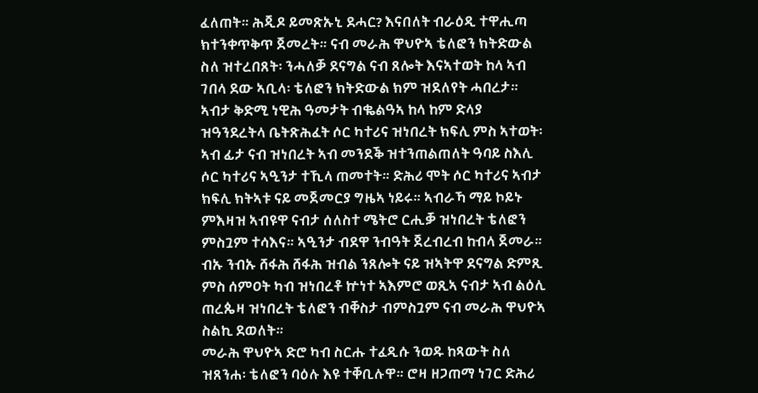ፈለጠት። ሕጂዶ ይመጽኡኒ ደሓር? እናበለት ብራዕዲ ተዋሒጣ ክተንቀጥቅጥ ጀመረት። ናብ መራሕ ዋህዮኣ ቴለፎን ክትድውል ስለ ዝተረበጸት፡ ንሓለቓ ደናግል ናብ ጸሎት እናኣተወት ከላ ኣብ ገበላ ደው ኣቢላ፡ ቴለፎን ክትድውል ክም ዝደለየት ሓበረታ።
ኣብታ ቅድሚ ነዊሕ ዓመታት ብቈልዓኣ ከላ ከም ድላያ ዝዓንደረትላ ቤትጽሕፈት ሶር ካተሪና ዝነበረት ክፍሊ ምስ ኣተወት፡ ኣብ ፊታ ናብ ዝነበረት ኣብ መንደቕ ዝተንጠልጠለት ዓባይ ስእሊ ሶር ካተሪና ኣዒንታ ተኺላ ጠመተት። ድሕሪ ሞት ሶር ካተሪና ኣብታ ክፍሊ ክትኣቱ ናይ መጀመርያ ግዜኣ ነይሩ። ኣብራኻ ማይ ኮይኑ ምእዛዝ ኣብዩዋ ናብታ ሰለስተ ሜትሮ ርሒቓ ዝነበረት ቴለፎን ምስጓም ተሳእና። ኣዒንታ ብደዋ ንብዓት ጀረብረብ ከብላ ጀመራ። ብኡ ንብኡ ሸፋሕ ሸፋሕ ዝብል ንጸሎት ናይ ዝኣትዋ ደናግል ድምጺ ምስ ሰምዐት ካብ ዝነበረቶ ኵነተ ኣእምሮ ወጺኣ ናብታ ኣብ ልዕሊ ጠረጴዛ ዝነበረት ቴለፎን ብቐስታ ብምስጓም ናብ መራሕ ዋህዮኣ ስልኪ ደወለት።
መራሕ ዋህዮኣ ድሮ ካብ ስርሑ ተፈዲሱ ንወዱ ከጻውት ስለ ዝጸንሐ፡ ቴለፎን ባዕሉ እዩ ተቐቢሉዋ። ሮዛ ዘጋጠማ ነገር ድሕሪ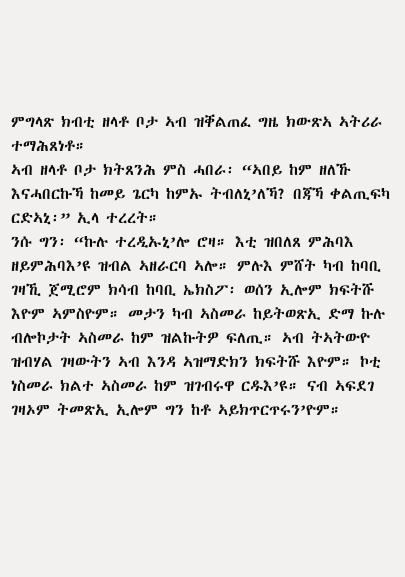ምግላጽ ክብቲ ዘላቶ ቦታ ኣብ ዝቐልጠፈ ግዜ ክውጽኣ ኣትሪራ ተማሕጸነቶ።
ኣብ ዘላቶ ቦታ ክትጸንሕ ምስ ሓበራ፡ “ኣበይ ከም ዘለኹ እናሓበርኩኻ ከመይ ጌርካ ከምኡ ትብለኒ’ለኻ? በጃኻ ቀልጢፍካ ርድኣኒ፡” ኢላ ተረረት።
ንሱ ግን፡ “ኩሉ ተረዲኡኒ’ሎ ሮዛ። እቲ ዝበለጸ ምሕባእ ዘይምሕባእ’ዩ ዝብል ኣዘራርባ ኣሎ። ምሉእ ምሸት ካብ ከባቢ ገዛኺ ጀሚሮም ክሳብ ከባቢ ኤክስፖ፡ ወሰን ኢሎም ክፍትሹ እዮም ኣምስዮም። መታን ካብ ኣስመራ ከይትወጽኢ ድማ ኩሉ ብሎኮታት ኣስመራ ከም ዝልኩትዎ ፍለጢ። ኣብ ትኣትውዮ ዝብሃል ገዛውትን ኣብ እንዳ ኣዝማድክን ክፍትሹ እዮም። ኮቲ ነስመራ ክልተ ኣስመራ ከም ዝገብሩዋ ርዱእ’ዩ። ናብ ኣፍደገ ገዛኦም ትመጽኢ ኢሎም ግን ከቶ ኣይክጥርጥሩን’ዮም።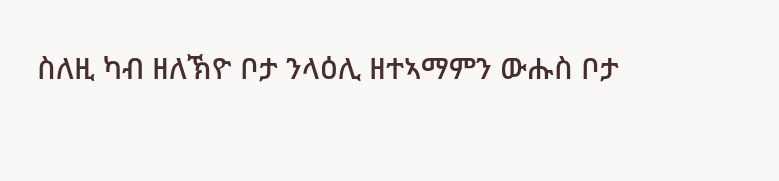ስለዚ ካብ ዘለኽዮ ቦታ ንላዕሊ ዘተኣማምን ውሑስ ቦታ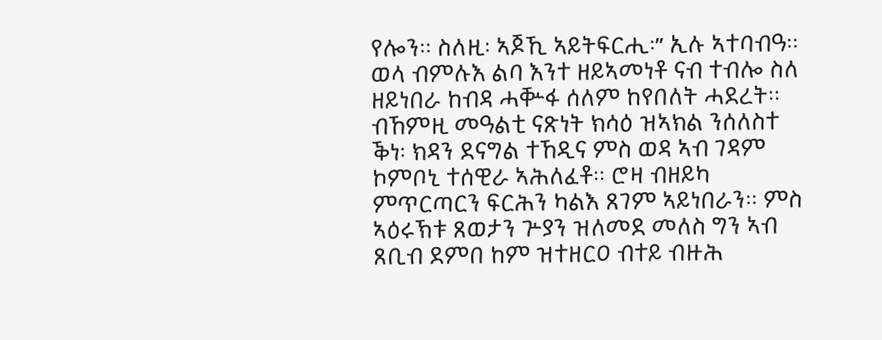የሎን። ስለዚ፡ ኣጆኺ ኣይትፍርሒ፡” ኢሉ ኣተባብዓ። ወላ ብምሉእ ልባ እንተ ዘይኣመነቶ ናብ ተብሎ ስለ ዘይነበራ ከብዳ ሓቝፋ ሰለም ከየበለት ሓደረት።
ብኸምዚ መዓልቲ ናጽነት ክሳዕ ዝኣክል ንሰለስተ ቕነ፡ ክዳን ደናግል ተኸዲና ምስ ወዳ ኣብ ገዳም ኮምቦኒ ተሰዊራ ኣሕለፈቶ። ሮዛ ብዘይካ ምጥርጣርን ፍርሕን ካልእ ጸገም ኣይነበራን። ምስ ኣዕሩኽቱ ጸወታን ጕያን ዝለመደ መለስ ግን ኣብ ጸቢብ ደምበ ከም ዝተዘርዐ ብተይ ብዙሕ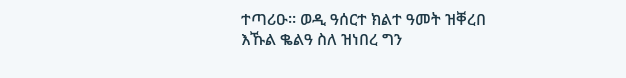ተጣሪዑ። ወዲ ዓሰርተ ክልተ ዓመት ዝቐረበ እኹል ቈልዓ ስለ ዝነበረ ግን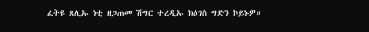ፈትዩ ጸሊኡ ነቲ ዘጋጠመ ሽግር ተረዲኡ ክዕገስ ግድን ኮይኑዎ።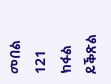መበል 121 ክፋል
ይቕጽል